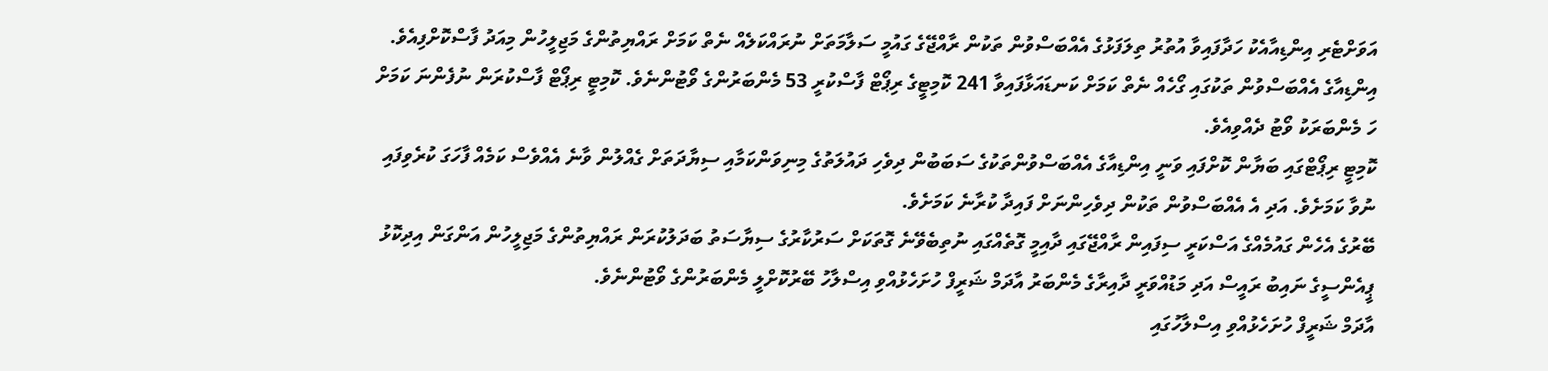އަވަށްޓެރި އިންޑިއާއެކު ހަދާފައިވާ އުތުރު ތިލަފަޅުގެ އެއްބަސްވުން ތަކުން ރާއްޖޭގެ ގައުމީ ސަލާމަތަށް ނުރައްކަލެއް ނެތް ކަމަށް ރައްޔިތުންގެ މަޖިލީހުން މިއަދު ފާސްކޮށްފިއެވެ.
އިންޑިއާގެ އެއްބަސްވުން ތަކުގައި ގޯހެއް ނެތް ކަމަށް ކަނޑައަޅާފައިވާ 241 ކޮމިޓީގެ ރިޕޯޓް ފާސްކުރީ 53 މެންބަރުންގެ ވޯޓުންނެވެ. ކޮމިޓީ ރިޕޯޓް ފާސްކުރަން ނުފެންނަ ކަމަށް ހަ މެންބަރަކު ވޯޓު ދެއްވިއެވެ.
ކޮމިޓީ ރިޕޯޓްގައި ބަޔާން ކޮށްފައި ވަނީ އިންޑިއާގެ އެއްބަސްވުންތަކުގެ ސަބަބުން ދިވެހި ދައުލަތުގެ މިނިވަންކަމާއި ސިޔާދަތަށް ގެއްލުން ވާނެ އެއްވެސް ކަމެއް ފާހަގަ ކުރެވިފައި ނުވާ ކަމަށެވެ. އަދި އެ އެއްބަސްވުން ތަކުން ދިވެހިންނަށް ފައިދާ ކުރާނެ ކަމަށެވެ.
ބޭރުގެ އެހެން ގައުމެއްގެ އަސްކަރީ ސިފައިން ރާއްޖޭގައި ދާއިމީ ގޮތެއްގައި ނުތިބެވޭނެ ގޮތަކަށް ސަރުކާރުގެ ސިޔާސަތު ބަދަލުކުރަން ރައްޔިތުންގެ މަޖިލީހުން އަންގަން އިދިކޮޅު ޕީއެންސީގެ ނައިބު ރައީސް އަދި މަޑުއްވަރީ ދާއިރާގެ މެންބަރު އާދަމް ޝަރީފް ހުށަހެޅުއްވި އިސްލާހު ބޭރުކޮށްލީ މެންބަރުންގެ ވޯޓުންނެވެ.
އާދަމް ޝަރީފް ހުށަހެޅުއްވި އިސްލާހުގައި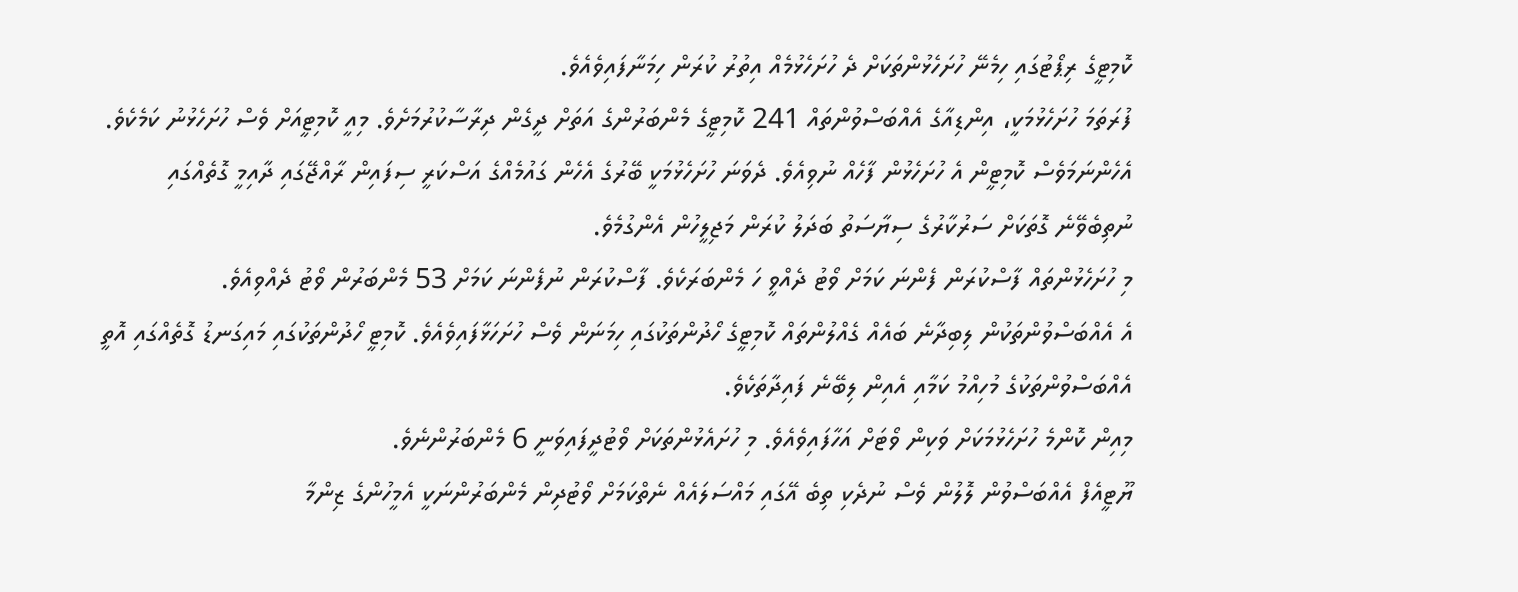ކޮމިޓީގެ ރިޕޯޓުގައި ހިމެނޭ ހުށަހެޅުންތަކަށް ދެ ހުށަހެޅުމެއް އިތުރު ކުރަން ހިމަނާފައިވެއެވެ.
ފުރަތަމަ ހުށަހެޅުމަކީ، އިންޑިއާގެ އެއްބަސްވުންތައް 241 ކޮމިޓީގެ މެންބަރުންގެ އަތަށް ދީގެން ދިރާސާކުރުމަށެވެ. މިއީ ކޮމިޓީއަށް ވެސް ހުށަހެޅުނު ކަމެކެވެ. އެހެންނަމަވެސް ކޮމިޓީން އެ ހުށަހެޅުން ފާހެއް ނުވިއެވެ. ދެވަނަ ހުށަހެޅުމަކީ ބޭރުގެ އެހެން ގައުމެއްގެ އަސްކަރީ ސިފައިން ރާއްޖޭގައި ދާއިމީ ގޮތެއްގައި ނުތިބެވޭނެ ގޮތަކަށް ސަރުކާރުގެ ސިޔާސަތު ބަދަލު ކުރަން މަޖިލީހުން އެންގުމެވެ.
މި ހުށަހެޅުންތައް ފާސްކުރަން ފެންނަ ކަމަށް ވޯޓު ދެއްވީ ހަ މެންބަރަކެވެ. ފާސްކުރަން ނުފެންނަ ކަމަށް 53 މެންބަރުން ވޯޓު ދެއްވިއެވެ.
އެ އެއްބަސްވުންތަކުން ލިބިދާނެ ބައެއް ގެއްލުންތައް ކޮމިޓީގެ ހޯދުންތަކުގައި ހިމަނަން ވެސް ހުށަހަޅާފައިވެއެވެ. ކޮމިޓީ ހޯދުންތަކުގައި މައިގަނޑު ގޮތެއްގައި އޮތީ އެއްބަސްވުންތަކުގެ މުހިއްމު ކަމާއި އެއިން ލިބޭނެ ފައިދާތަކެވެ.
މިއިން ކޮންމެ ހުށަހެޅުމަކަށް ވަކިން ވޯޓަށް އަހާފައިވެއެވެ. މި ހުށައެޅުންތަކަށް ވޯޓުދީފައިވަނީ 6 މެންބަރުންނެވެ.
ޔޫޓީއެފް އެއްބަސްވުން ލޮލުން ވެސް ނުދެކި ތިބެ އޭގައި މައްސަލައެއް ނެތްކަމަށް ވޯޓުދިން މެންބަރުންނަކީ އެމީހުންގެ ޒިންމާ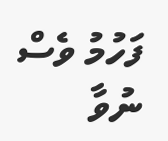ފަހުމު ވެސް ނުވާ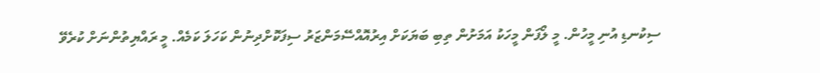ސިކުނޑި އުނި މީހުން. މީ ލޯފަން މީހަކު އަމަށުން ތިބި ބަޔަކަށް އިރުއޮއްސޭމަންޒަރު ސިފަކޮށްދިނުން ކަހަލަ ކަމެއް. މީ ރައްޔިތުންނަށް ކުރެވޭ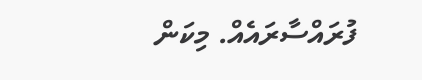ފުރައްސާރައެއް. މިކަން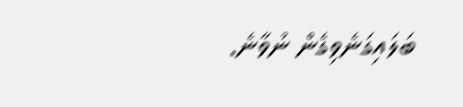ބަލައިގަނެވިގެން ނުވާނެ.